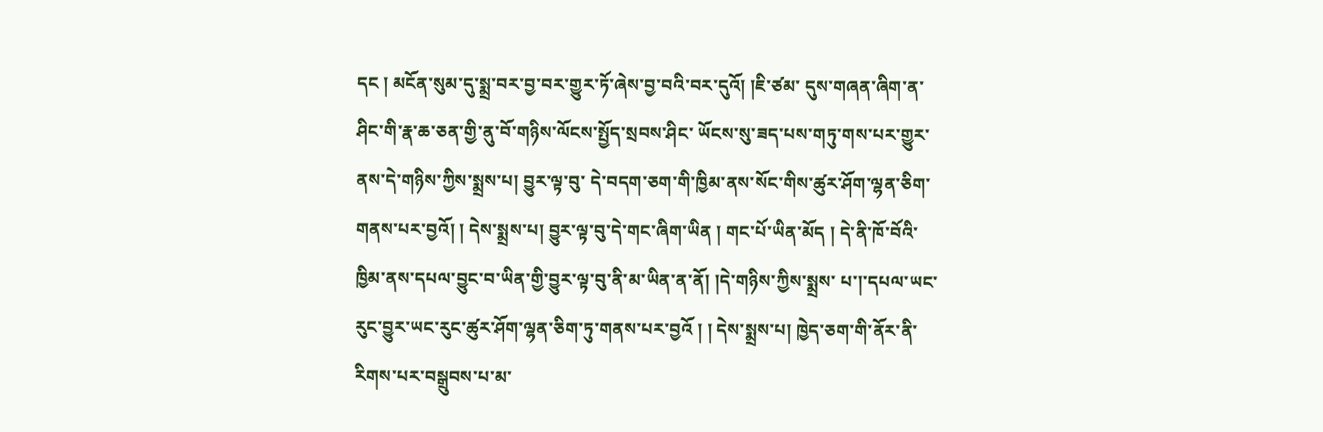དང ། མངོན་སུམ་དུ་སྨྲ་བར་བྱ་བར་གྱུར་ཏོ་ཞེས་བྱ་བའི་བར་དུའོ། །ཇི་ཙམ་ དུས་གཞན་ཞིག་ན་ཤིང་གི་རྣ་ཆ་ཅན་གྱི་ནུ་བོ་གཉིས་ལོངས་སྤྱོད་སྲབས་ཤིང་ ཡོངས་སུ་ཟད་པས་གཏུ་གས་པར་གྱུར་ནས་དེ་གཉིས་ཀྱིས་སྨྲས་པ། བྱུར་ལྟ་བུ་ དེ་བདག་ཅག་གི་ཁྱིམ་ནས་སོང་གིས་ཚུར་ཤོག་ལྷན་ཅིག་གནས་པར་བྱའོ། ། དེས་སྨྲས་པ། བྱུར་ལྟ་བུ་དེ་གང་ཞིག་ཡིན ། གང་པོ་ཡིན་མོད ། དེ་ནི་ཁོ་བོའི་ ཁྱིམ་ནས་དཔལ་བྱུང་བ་ཡིན་གྱི་བྱུར་ལྟ་བུ་ནི་མ་ཡིན་ན་ནོ། །དེ་གཉིས་ཀྱིས་སྨྲས་ པ་།་དཔལ་ཡང་རུང་བྱུར་ཡང་རུང་ཚུར་ཤོག་ལྷན་ཅིག་ཏུ་གནས་པར་བྱའོ ། ། དེས་སྨྲས་པ། ཁྱེད་ཅག་གི་ནོར་ནི་རིགས་པར་བསྒྲུབས་པ་མ་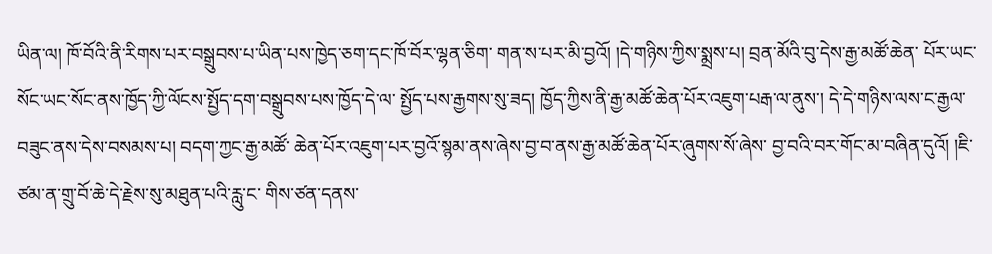ཡིན་ལ། ཁོ་བོའི་ནི་རིགས་པར་བསྒྲུབས་པ་ཡིན་པས་ཁྱེད་ཅག་དང་ཁོ་བོར་ལྷན་ཅིག་ གན་ས་པར་མི་བྱའོ། །དེ་གཉིས་ཀྱིས་སྨྲས་པ། བྲན་མོའི་བུ་དེས་རྒྱ་མཚོ་ཆེན་ པོར་ཡང་སོང་ཡང་སོང་ནས་ཁྱོད་ཀྱི་ལོངས་སྤྱོད་དག་བསྒྲུབས་པས་ཁྱོད་དེ་ལ་ སྤྱོད་པས་རྒྱགས་སུ་ཟད། ཁྱོད་ཀྱིས་ནི་རྒྱ་མཚོ་ཆེན་པོར་འཇུག་པརྒ་ལ་ནུས་། དེ་དེ་གཉིས་ལས་ང་རྒྱལ་བཟུང་ནས་དེས་བསམས་པ། བདག་ཀྱང་རྒྱ་མཚོ་ ཆེན་པོར་འཇུག་པར་བྱའོ་སྙམ་ནས་ཞེས་བྱ་བ་ནས་རྒྱ་མཚོ་ཆེན་པོར་ཞུགས་སོ་ཞེས་ བྱ་བའི་བར་གོང་མ་བཞིན་དུའོ། །ཇི་ཙམ་ན་གྲུ་བོ་ཆེ་དེ་རྗེས་སུ་མཐུན་པའི་རླུ་ང་ གིས་ཙན་དནས་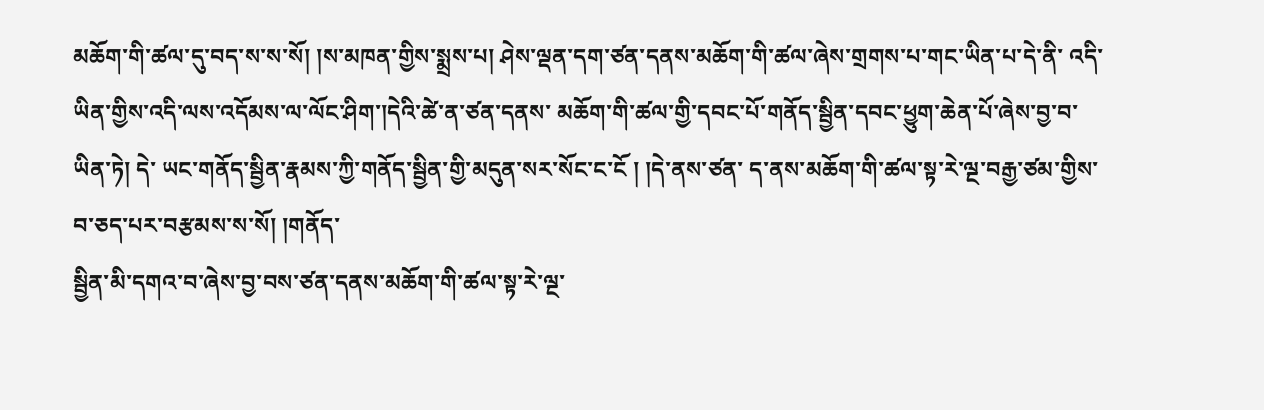མཆོག་གི་ཚལ་དུ་བད་ས་ས་སོ། །ས་མཁན་གྱིས་སྨྲས་པ། ཤེས་ལྡན་དག་ཙན་དནས་མཆོག་གི་ཚལ་ཞེས་གྲགས་པ་གང་ཡིན་པ་དེ་ནི་ འདི་ཡིན་གྱིས་འདི་ལས་འདོམས་ལ་ལོང་ཤིག་།དེའི་ཚེ་ན་ཙན་དནས་ མཆོག་གི་ཚལ་གྱི་དབང་པོ་གནོད་སྦྱིན་དབང་ཕྱུག་ཆེན་པོ་ཞེས་བྱ་བ་ཡིན་ཏེ། དེ་ ཡང་གནོད་སྦྱིན་རྣམས་ཀྱི་གནོད་སྦྱིན་གྱི་མདུན་སར་སོང་ང་ངོ ། །དེ་ནས་ཙན་ ད་ནས་མཆོག་གི་ཚལ་སྟ་རེ་ལྔ་བརྒྱ་ཙམ་གྱིས་བ་ཅད་པར་བརྩམས་ས་སོ། །གནོད་
སྦྱིན་མི་དགའ་བ་ཞེས་བྱ་བས་ཙན་དནས་མཆོག་གི་ཚལ་སྟ་རེ་ལྔ་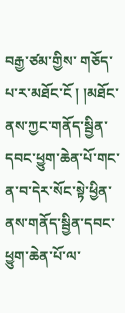བརྒྱ་ཙམ་གྱིས་ གཅོད་པ་ར་མཐོང་ངོ ། །མཐོང་ནས་ཀྱང་གནོད་སྦྱིན་དབང་ཕྱུག་ཆེན་པོ་གང་ ན་བ་དེར་སོང་སྟེ་ཕྱིན་ནས་གནོད་སྦྱིན་དབང་ཕྱུག་ཆེན་པོ་ལ་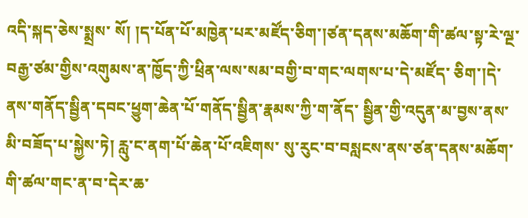འདི་སྐད་ཅེས་སྨྲས་ སོ། །ད་པོན་པོ་མཁྱེན་པར་མཛོད་ཅིག་།ཙན་དནས་མཆོག་གི་ཚལ་སྟ་རེ་ལྔ་ བརྒྱ་ཙམ་གྱིས་འགུམས་ན་ཁྱོད་ཀྱི་ཕྲིན་ལས་སམ་བགྱི་བ་གང་ལགས་པ་དེ་མཛོད་ ཅིག་།དེ་ནས་གནོད་སྦྱིན་དབང་ཕྱུག་ཆེན་པོ་གནོད་སྦྱིན་རྣམས་ཀྱི་ག་ནོད་ སྦྱིན་གྱི་འདུན་མ་བྱས་ནས་མི་བཟོད་པ་སྐྱེས་ཏེ། རླུ་ང་ནག་པོ་ཆེན་པོ་འཇིགས་ སུ་རུང་བ་བསླངས་ནས་ཙན་དནས་མཆོག་གི་ཚལ་གང་ན་བ་དེར་ཆ་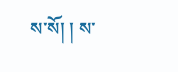ས་སོ། ། ས་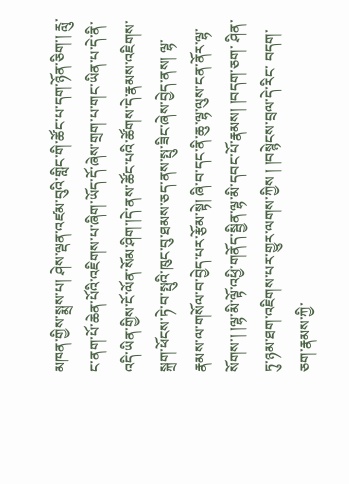མཁན་གྱིས་སྨྲས་པ། ཤེས་ལྡན་འཛམ་བུའི་གླིང་གི་ཚོང་པ་དག་ཉོན་ཅིག་། རླུ་ང་ནག་པོ་ཆེན་པོའི་འཇིགས་པ་ཞིག་ཡོད་དོ་ཞེས་གྲག་པ་གང་ཡིན་པ་དེ་ནི་ འདི་ཡིན་གྱིས་ངོ་ལོན་སོམ་ཤིག་།དེ་ནས་ཚོང་པའི་ཚོགས་དེ་རྣམས་འཇིགས་ སྐྲག་ཕོངས་ཏེ་བ་སྤུའི་ཁུང་བུ་ཐམས་ཅད་ནས་སྤུ་ཟིང་ཞེས་བྱེད་ནས། ལྷ་ རྣམས་ལ་གསོལ་བ་བྱེད་པར་རྩོམ་སྟེ། ཞི་བ་དང་ནི་ཆུ་ལྷ་ལུས་ངན་ནོར་ལྷ་ སོགས་། །ལྷ་མི་ལྟོ་འཕྱི་གནོད་སྦྱིན་ལྷ་མི་དབང་པོ་རྣམས། །བདག་ཅག་ ཤིན་ཏུ་ཉམ་ཐག་འཇིགས་པར་གྱུར་ལགས་ཀྱིས ། །བསྙེངས་བྲལ་དེ་རིང་ བདག་ཅག་རྣམས་ཀྱི་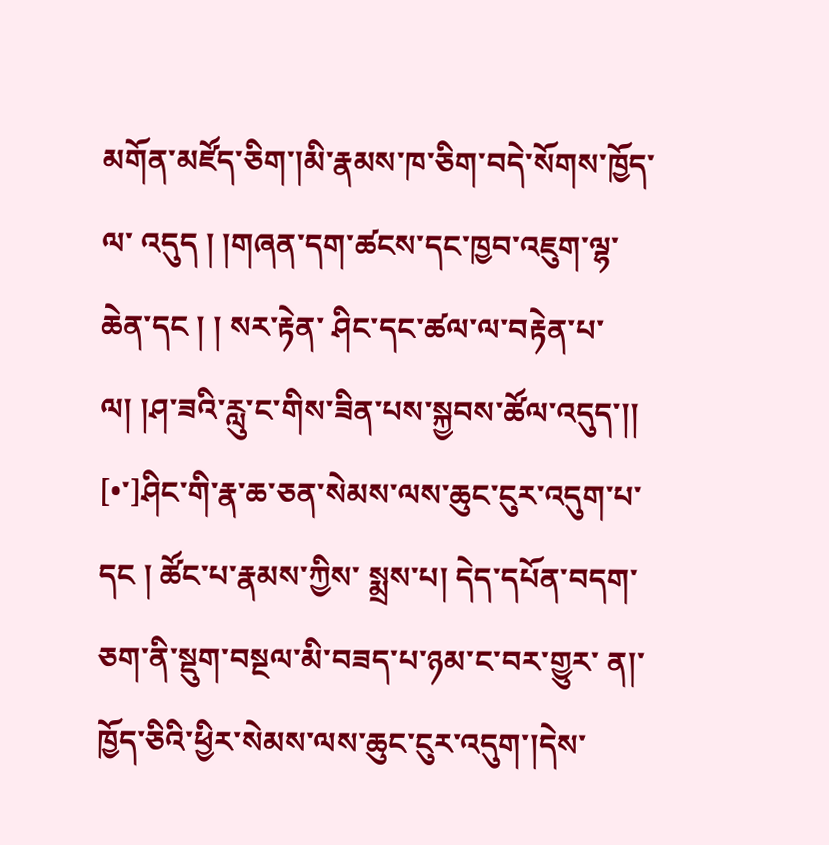མགོན་མཛོད་ཅིག་།མི་རྣམས་ཁ་ཅིག་བདེ་སོགས་ཁྱོད་ལ་ འདུད ། །གཞན་དག་ཚངས་དང་ཁྱབ་འཇུག་ལྷ་ཆེན་དང ། ། སར་རྟེན་ ཤིང་དང་ཚལ་ལ་བརྟེན་པ་ལ། །ཤ་ཟའི་རླུ་ང་གིས་ཟིན་པས་སྐྱབས་ཚོལ་འདུད་།། [•་]ཤིང་གི་རྣ་ཆ་ཅན་སེམས་ལས་ཆུང་ངུར་འདུག་པ་དང ། ཚོང་པ་རྣམས་ཀྱིས་ སྨྲས་པ། དེད་དཔོན་བདག་ཅག་ནི་སྡུག་བསྔལ་མི་བཟད་པ་ཉམ་ང་བར་གྱུར་ ན།་ཁྱོད་ཅིའི་ཕྱིར་སེམས་ལས་ཆུང་ངུར་འདུག་།དེས་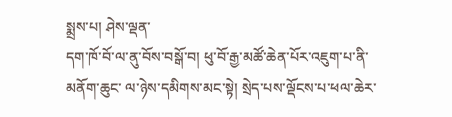སྨྲས་པ། ཤེས་ལྡན་
དག་ཁོ་བོ་ལ་ནུ་བོས་བསྒོ་བ། ཕུ་བོ་རྒྱ་མཚོ་ཆེན་པོར་འཇུག་པ་ནི་མནོག་ཆུང་ ལ་ཉེས་དམིགས་མང་སྟེ། སྲེད་པས་ལྡོངས་པ་ཕལ་ཆེར་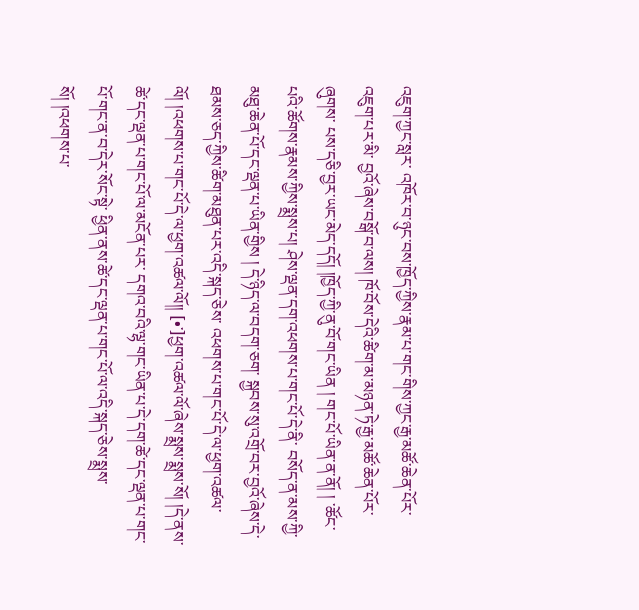འཇུག་ཀྱང་སླར་ འཁོར་བ་ཉུང་བས་ཁྱོད་ཀྱིས་རྣམ་པ་གང་གིས་ཀྱང་རྒྱ་མཚོ་ཆེན་པོར་འཇུག་པར་མི་ བྱའོ་ཞེས་བསྒོ་བ་ལས། ཁོ་བོས་དེའི་ཚིག་མ་མཉན་ཏེ་རྒྱ་མཚོ་ཆེན་པོར་ཞུགས་ པས་དཅི་བྱར་ཡང་མེད་དདོ། །ཁྱོད་ཀྱི་ནུ་བོ་གང་ཡིན ། གང་པོ་ཡིན་ན་ནོ། ། ་ཚོང་པའི་ཚོགས་རྣམས་ཀྱིས་སྨྲས་པ། ཤེས་ལྡན་དག་འཕགས་པ་གང་པོ་དེ་ནི་ བསོད་ན་མས་ཀྱི་མཐུ་ཆེན་པོ་དང་ལྡན་པ་ཡིན་གྱིས ། དེ་ཉིད་ལ་བདག་ཅག་ སྐྱབས་སུ་འགྲོ་བར་བྱའོ་ཞེས་དེ་ཐམས་ཅད་ཀྱིས་ཚིག་མཐུན་པར་འདི་སྐད་ཅེས་ འཕགས་པ་གང་པོ་དེ་ལ་ཕྱག་འཚལ་ལོ། །འཕགས་པ་གང་པོ་དེ་ལ་ཕྱག་འཚལ་ལོ།། [•་]ཕྱག་འཚལ་ལོ་ཞེས་སྨྲས་སྨྲས་སོ། །དེ་ནས་ཚེ་དང་ལྡན་པ་གང་པོ་ལ་མངོན་པར་ དགའ་བའི་ལྷ་གང་ཡིན་པ་དེ་དག་ཚེ་དང་ལྡན་པ་གང་པོ་གང་ན་བ་དེར་སོང་སྟེ་ ཕྱིན་ནས་ཚེ་དང་ལྡན་པ་གང་པོ་ལ་འདི་སྐད་ཅེས་སྨྲས་སོ། །འཕགས་པ་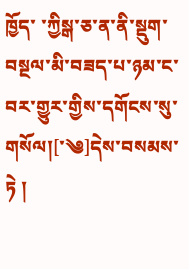ཁྱོད་ ་ཀྱིསྒ་ཅ་ན་ནི་སྡུག་བསྔལ་མི་བཟད་པ་ཉམ་ང་བར་གྱུར་གྱིས་དགོངས་སུ་ གསོལ།[་༄]དེས་བསམས་ཏེ །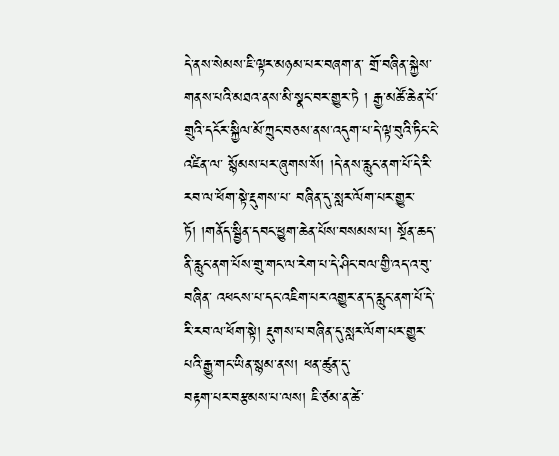དེ་ནས་སེམས་ཇི་ལྟར་མཉམ་པར་བཞག་ན་ གྲོ་བཞིན་སྐྱེས་གནས་པའི་མཐའ་ནས་མི་སྣང་བར་གྱུར་ཏེ ། རྒྱ་མཚོ་ཆེན་པོ་ གྲུའི་དངོར་སྐྱིལ་མོ་ཀྲུང་བཅས་ནས་འདུག་པ་དེ་ལྟ་བུའི་ཏིང་ངེ་འཛིན་ལ་ སྙོམས་པར་ཞུགས་སོ། །དེ་ནས་རླུང་ནག་པོ་དེ་རི་རབ་ལ་ཕོག་སྟེ་རྡུགས་པ་ བཞིན་དུ་སླར་ལོག་པར་གྱུར་ཏོ། །གནོད་སྦྱིན་དབང་ཕྱུག་ཆེན་པོས་བསམས་པ། སྔོན་ཆད་ནི་རླུང་ནག་པོས་གྲུ་གང་ལ་རེག་པ་དེ་ཤིང་བལ་གྱི་འད་འ་བུ་བཞིན་ འཕངས་པ་དང་འཇིག་པར་འགྱུར་ན་ད་རླུང་ནག་པོ་དེ་རི་རབ་ལ་ཕོག་སྟེ། རྡུགས་པ་བཞིན་དུ་སླར་ལོག་པར་གྱུར་པའི་རྒྱུ་གང་ཡིན་སྙམ་ནས། ཕན་ཚུན་དུ་
བརྟག་པར་བརྩམས་པ་ལས། ཇི་ཙམ་ན་ཚེ་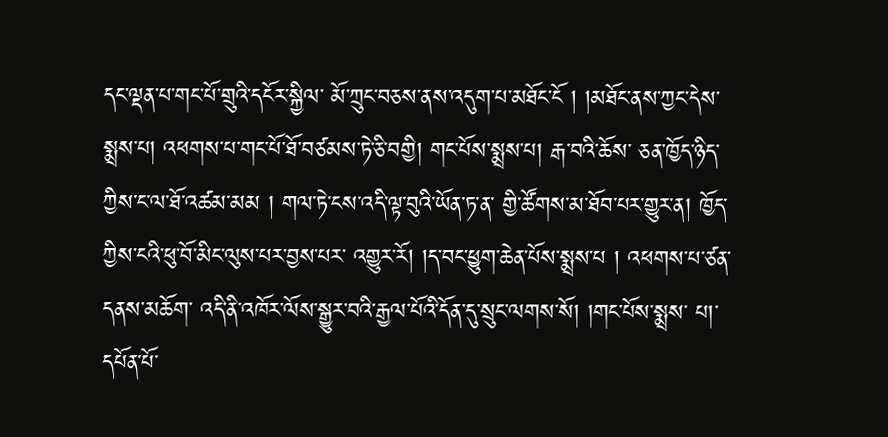དང་ལྡན་པ་གང་པོ་གྲུའི་དངོར་སྐྱིལ་ མོ་ཀྲུང་བཅས་ནས་འདུག་པ་མཐོང་ངོ ། །མཐོང་ནས་ཀྱང་དེས་སྨྲས་པ། འཕགས་པ་གང་པོ་ཐོ་བཙམས་ཏེ་ཅི་བགྱི། གང་པོས་སྨྲས་པ། རྒ་བའི་ཆོས་ ཅན་ཁྱོད་ཉིད་ཀྱིས་ང་ལ་ཐོ་འཚམ་མམ ། གལ་ཏེ་ངས་འདི་ལྟ་བུའི་ཡོན་ཏ་ན་ གྱི་ཚོགས་མ་ཐོབ་པར་གྱུར་ན། ཁྱོད་ཀྱིས་ངའི་ཕུ་བོ་མིང་ལུས་པར་བྱས་པར་ འགྱུར་རོ། །ད་བང་ཕྱུག་ཆེན་པོས་སྨྲས་པ ། འཕགས་པ་ཙན་དནས་མཆོག་ འདི་ནི་འཁོར་ལོས་སྒྱུར་བའི་རྒྱལ་པོའི་དོན་དུ་སྲུང་ལགས་སོ། །གང་པོས་སྨྲས་ པ།་དཔོན་པོ་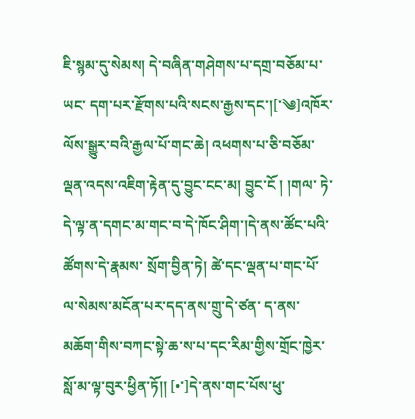ཇི་སྙམ་དུ་སེམས། དེ་བཞིན་གཤེགས་པ་དགྲ་བཅོམ་པ་ཡང་ དག་པར་རྫོགས་པའི་སངས་རྒྱས་དང་།[་༄]འཁོར་ལོས་སྒྱུར་བའི་རྒྱལ་པོ་གང་ཆེ། འཕགས་པ་ཅི་བཅོམ་ལྡན་འདས་འཇིག་རྟེན་དུ་བྱུང་ངང་མ། བྱུང་ངོ ། །གལ་ ཏེ་དེ་ལྟ་ན་དགང་མ་གང་བ་དེ་ཁོང་ཤིག་།དེ་ནས་ཚོང་པའི་ཚོགས་དེ་རྣམས་ སྲོག་བྱིན་ཏེ། ཚེ་དང་ལྡན་པ་གང་པོ་ལ་སེམས་མངོན་པར་དད་ནས་གྲུ་དེ་ཙན་ ད་ནས་མཆོག་གིས་བཀང་སྟེ་ཆ་ས་པ་དང་རིམ་གྱིས་གྲོང་ཁྱེར་སློ་མ་ལྟ་བུར་ཕྱིན་ཏོ།། [•་]དེ་ནས་གང་པོས་ཕུ་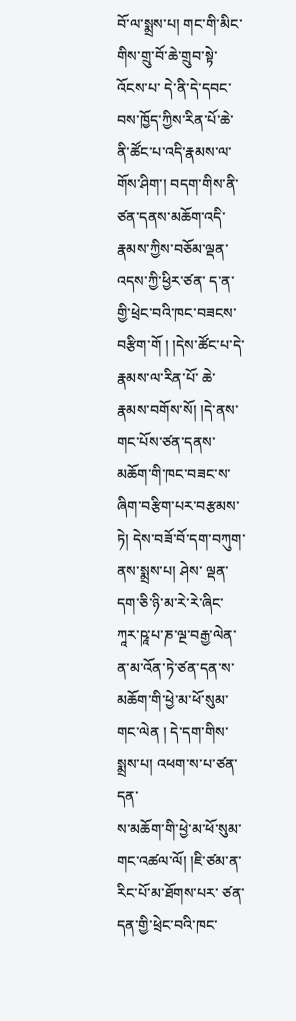བོ་ལ་སྨྲས་པ། གང་གི་མིང་གིས་གྲུ་བོ་ཆེ་གྲུབ་སྟེ་འོངས་པ་ དེ་ནི་དེ་དབང་བས་ཁྱོད་ཀྱིས་རིན་པོ་ཆེ་ནི་ཚོང་པ་འདི་རྣམས་ལ་གོས་ཤིག་། བདག་གིས་ནི་ཙན་དནས་མཆོག་འདི་རྣམས་ཀྱིས་བཅོམ་ལྡན་འདས་ཀྱི་ཕྱིར་ཙན་ ད་ན་གྱི་ཕྲེང་བའི་ཁང་བཟངས་བརྩིག་གོ ། །དེས་ཚོང་པ་དེ་རྣམས་ལ་རིན་པོ་ ཆེ་རྣམས་བགོས་སོ། །དེ་ནས་གང་པོས་ཙན་དནས་མཆོག་གི་ཁང་བཟང་ས་ ཞིག་བརྩིག་པར་བརྩམས་ཏེ། དེས་བཟོ་བོ་དག་བཀུག་ནས་སྨྲས་པ། ཤེས་ ལྡན་དག་ཅི་ཉི་མ་རེ་རེ་ཞིང་ཀཱར་ཥཱ་པ་ཎ་ལྔ་བརྒྱ་ལེན་ན་མ་འོན་ཏེ་ཙན་དན་ས་ མཆོག་གི་ཕྱེ་མ་ཕོ་སུམ་གང་ལེན ། དེ་དག་གིས་སྨྲས་པ། འཕག་ས་པ་ཙན་དན་
ས་མཆོག་གི་ཕྱེ་མ་ཕོ་སུམ་གང་འཚལ་ལོ། །ཇི་ཙམ་ན་རིང་པོ་མ་ཐོགས་པར་ ཙན་དན་གྱི་ཕྲེང་བའི་ཁང་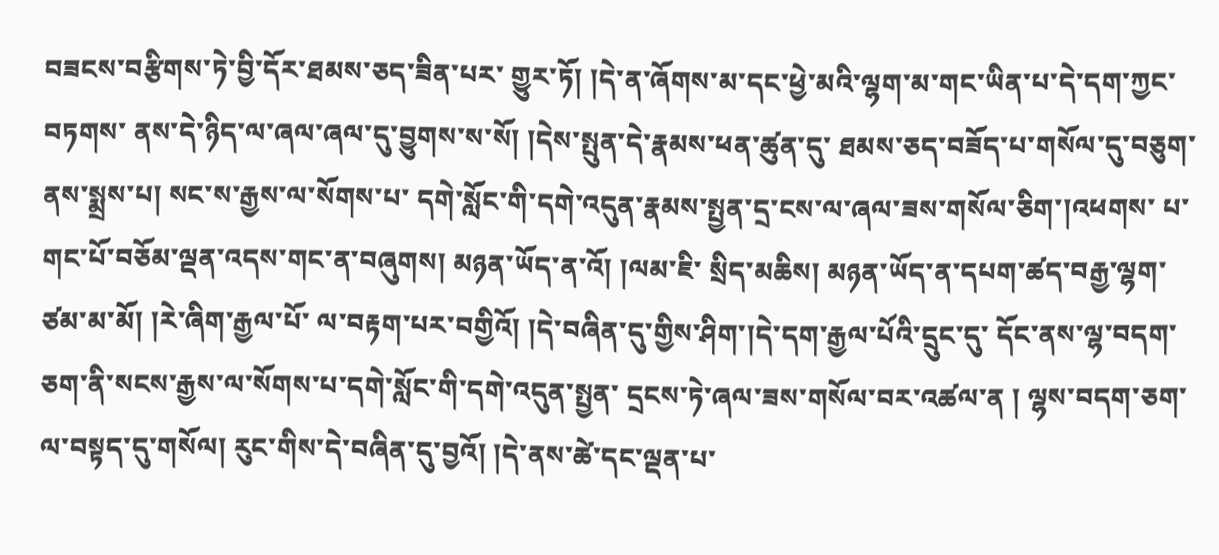བཟངས་བརྩིགས་ཏེ་བྱི་དོར་ཐམས་ཅད་ཟིན་པར་ གྱུར་ཏོ། །དེ་ན་ཞོགས་མ་དང་ཕྱེ་མའི་ལྷག་མ་གང་ཡིན་པ་དེ་དག་ཀྱང་བཏགས་ ནས་དེ་ཉིད་ལ་ཞལ་ཞལ་དུ་བྱུགས་ས་སོ། །དེས་སྤུན་དེ་རྣམས་ཕན་ཚུན་དུ་ ཐམས་ཅད་བཟོད་པ་གསོལ་དུ་བཅུག་ནས་སྨྲས་པ། སང་ས་རྒྱས་ལ་སོགས་པ་ དགེ་སློང་གི་དགེ་འདུན་རྣམས་སྤྱན་དྲ་ངས་ལ་ཞལ་ཟས་གསོལ་ཅིག་།འཕགས་ པ་གང་པོ་བཅོམ་ལྡན་འདས་གང་ན་བཞུགས། མཉན་ཡོད་ན་འོ། །ལམ་ཇི་ སྲིད་མཆིས། མཉན་ཡོད་ན་དཔག་ཚད་བརྒྱ་ལྷག་ཙམ་མ་མོ། །རེ་ཞིག་རྒྱལ་པོ་ ལ་བརྟག་པར་བགྱིའོ། །དེ་བཞིན་དུ་གྱིས་ཤིག་།དེ་དག་རྒྱལ་པོའི་དྲུང་དུ་ དོང་ནས་ལྷ་བདག་ཅག་ནི་སངས་རྒྱས་ལ་སོགས་པ་དགེ་སློང་གི་དགེ་འདུན་སྤྱན་ དྲངས་ཏེ་ཞལ་ཟས་གསོལ་བར་འཚལ་ན ། ལྷས་བདག་ཅག་ལ་བསྟད་དུ་གསོལ། རུང་གིས་དེ་བཞིན་དུ་བྱའོ། །དེ་ནས་ཚེ་དང་ལྡན་པ་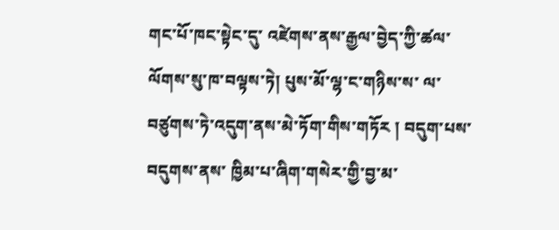གང་པོ་ཁང་སྟེང་དུ་ འཛེགས་ནས་རྒྱལ་བྱེད་ཀྱི་ཚལ་ལོགས་སུ་ཁ་བལྟས་ཏེ། པུས་མོ་ལྷ་ང་གཉིས་ས་ ལ་བཙུགས་ཏེ་འདུག་ནས་མེ་ཏོག་གིས་གཏོར ། བདུག་པས་བདུགས་ནས་ ཁྱིམ་པ་ཞིག་གསེར་གྱི་བྱ་མ་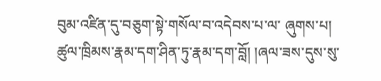བུམ་འཛིན་དུ་བཅུག་སྟེ་གསོལ་བ་འདེབས་པ་ལ་ ཞུགས་པ། ཚུལ་ཁྲིམས་རྣམ་དག་ཤིན་ཏུ་རྣམ་དག་བློ། །ཞལ་ཟས་དུས་སུ་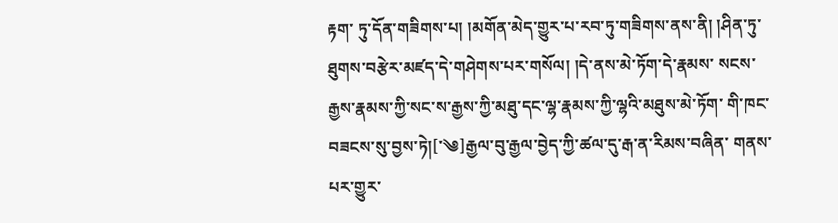རྟག་ ཏུ་དོན་གཟིགས་པ། །མགོན་མེད་གྱུར་པ་རབ་ཏུ་གཟིགས་ནས་ནི། །ཤིན་ཏུ་ ཐུགས་བརྩེར་མཛད་དེ་གཤེགས་པར་གསོལ། །དེ་ནས་མེ་ཏོག་དེ་རྣམས་ སངས་རྒྱས་རྣམས་ཀྱི་སང་ས་རྒྱས་ཀྱི་མཐུ་དང་ལྷ་རྣམས་ཀྱི་ལྷའི་མཐུས་མེ་ཏོག་ གི་ཁང་བཟངས་སུ་བྱས་ཏེ།[་༄]རྒྱལ་བུ་རྒྱལ་བྱེད་ཀྱི་ཚལ་དུ་རྒ་ན་རིམས་བཞིན་ གནས་པར་གྱུར་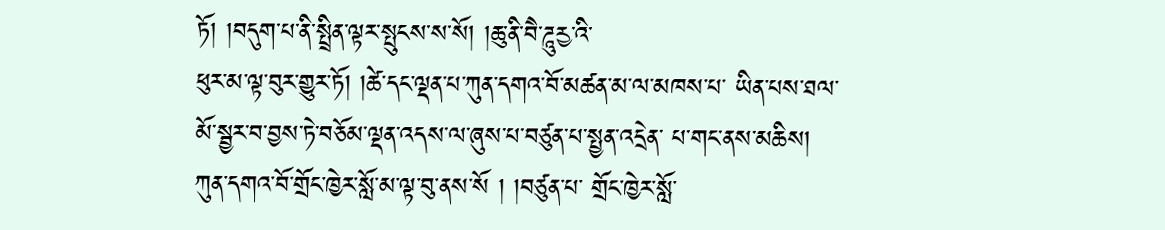ཏོ། །བདུག་པ་ནི་སྤྲིན་ལྟར་སྤུངས་ས་སོ། །ཆུ་ནི་བཻ་ཌཱུརྱ་འི་
ཕུར་མ་ལྟ་བུར་གྱུར་ཏོ། །ཚེ་དང་ལྡན་པ་ཀུན་དགའ་བོ་མཚན་མ་ལ་མཁས་པ་ ཡིན་པས་ཐལ་མོ་སྦྱར་བ་བྱས་ཏེ་བཅོམ་ལྡན་འདས་ལ་ཞུས་པ་བཙུན་པ་སྤྱན་འདྲེན་ པ་གང་ནས་མཆིས། ཀུན་དགའ་བོ་གྲོང་ཁྱེར་སློ་མ་ལྟ་བུ་ནས་སོ ། །བཙུན་པ་ གྲོང་ཁྱེར་སློ་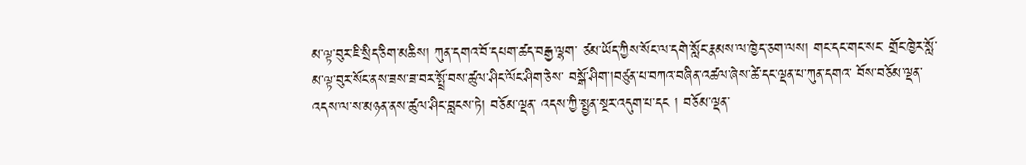མ་ལྟ་བུར་ཇི་སྲིད་ཅིག་མཆིས། ཀུན་དགའ་བོ་དཔག་ཚད་བརྒྱ་ལྷག་ ཙམ་ཡོད་ཀྱིས་སོང་ལ་དགེ་སློང་རྣམས་ལ་ཁྱེད་ཅག་ལས། གང་དང་གང་སང་ གྲོང་ཁྱེར་སློ་མ་ལྟ་བུར་སོང་ནས་ཟས་ཟ་བར་སྤྲོ་བས་ཚུལ་ཤིང་ལོང་ཤིག་ཅེས་ བསྒོ་ཤིག་།བཙུན་པ་བཀའ་བཞིན་འཚལ་ཞེས་ཚེ་དང་ལྡན་པ་ཀུན་དགའ་ བོས་བཅོམ་ལྡན་འདས་ལ་ས་མཉན་ནས་ཚུལ་ཤིང་བླངས་ཏེ། བཅོམ་ལྡན་ འདས་ཀྱི་སྤྱན་སྔར་འདུག་པ་དང ། བཅོམ་ལྡན་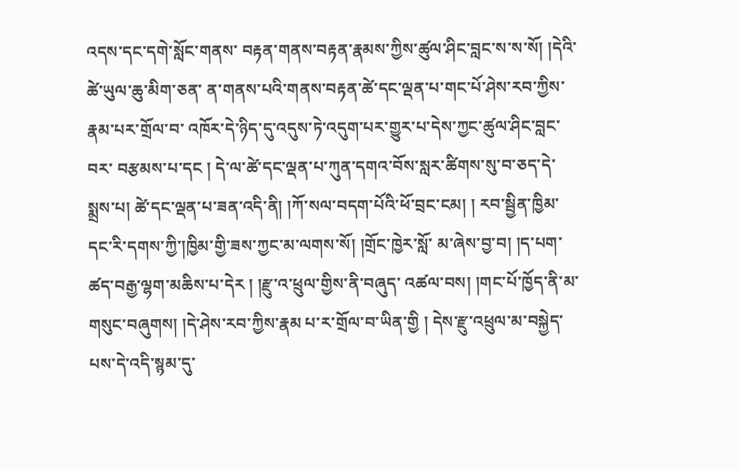འདས་དང་དགེ་སློང་གནས་ བརྟན་གནས་བརྟན་རྣམས་ཀྱིས་ཚུལ་ཤིང་བླང་ས་ས་སོ། །དེའི་ཚེ་ཡུལ་ཆུ་མིག་ཅན་ ན་གནས་པའི་གནས་བརྟན་ཚེ་དང་ལྡན་པ་གང་པོ་ཤེས་རབ་ཀྱིས་རྣམ་པར་གྲོལ་བ་ འཁོར་དེ་ཉིད་དུ་འདུས་ཏེ་འདུག་པར་གྱུར་པ་དེས་ཀྱང་ཚུལ་ཤིང་བླང་བར་ བརྩམས་པ་དང ། དེ་ལ་ཚེ་དང་ལྡན་པ་ཀུན་དགའ་བོས་སླར་ཚིགས་སུ་བ་ཅད་དེ་ སྨྲས་པ། ཚེ་དང་ལྡན་པ་ཟན་འདི་ནི། །ཀོ་སལ་བདག་པོའི་ཕོ་བྲང་ངམ། ། རབ་སྦྱིན་ཁྱིམ་དང་རི་དགས་ཀྱི་།ཁྱིམ་གྱི་ཟས་ཀྱང་མ་ལགས་སོ། །གྲོང་ཁྱེར་སློ་ མ་ཞེས་བྱ་བ། །ད་པག་ཚད་བརྒྱ་ལྷག་མཆིས་པ་དེར ། །རྫུ་འ་ཕྲུལ་གྱིས་ནི་བཞུད་ འཚལ་བས། །གང་པོ་ཁྱོད་ནི་མ་གསུང་བཞུགས། །དེ་ཤེས་རབ་ཀྱིས་རྣམ པ་ར་གྲོལ་བ་ཡིན་གྱི ། དེས་རྫུ་འཕྲུལ་མ་བསྐྱེད་པས་དེ་འདི་སྙམ་དུ་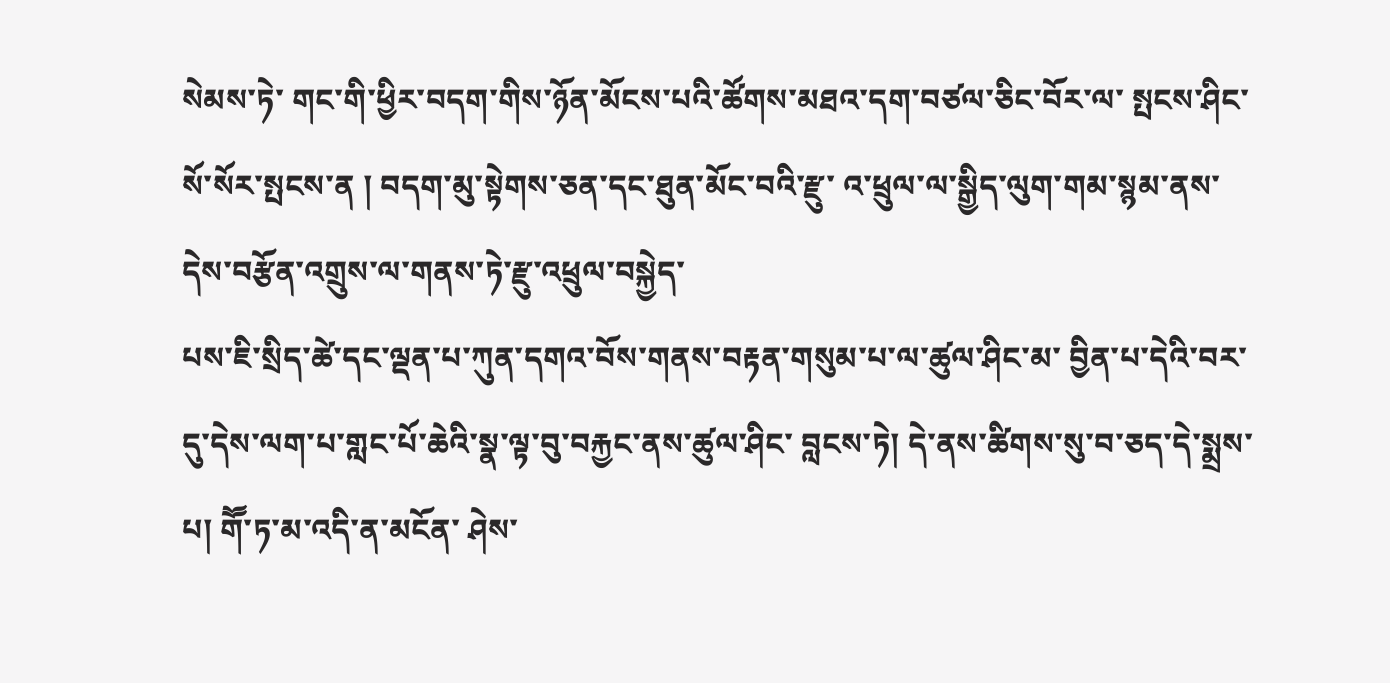སེམས་ཏེ་ གང་གི་ཕྱིར་བདག་གིས་ཉོན་མོངས་པའི་ཚོགས་མཐའ་དག་བཙལ་ཅིང་བོར་ལ་ སྤངས་ཤིང་སོ་སོར་སྤངས་ན ། བདག་མུ་སྟེགས་ཅན་དང་ཐུན་མོང་བའི་རྫུ་ འ་ཕྲུལ་ལ་སྒྱིད་ལུག་གམ་སྙམ་ནས་དེས་བརྩོན་འགྲུས་ལ་གནས་ཏེ་རྫུ་འཕྲུལ་བསྐྱེད་
པས་ཇི་སྲིད་ཚེ་དང་ལྡན་པ་ཀུན་དགའ་བོས་གནས་བརྟན་གསུམ་པ་ལ་ཚུལ་ཤིང་མ་ བྱིན་པ་དེའི་བར་དུ་དེས་ལག་པ་གླང་པོ་ཆེའི་སྣ་ལྟ་བུ་བརྐྱང་ནས་ཚུལ་ཤིང་ བླངས་ཏེ། དེ་ནས་ཚིགས་སུ་བ་ཅད་དེ་སྨྲས་པ། གཽ་ཏ་མ་འདི་ན་མངོན་ ཤེས་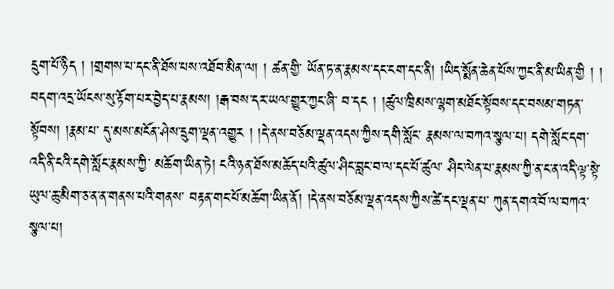དྲུག་པོ་ཉིད ། །གྲགས་པ་དང་ནི་ཐོས་པས་འཐོབ་མིན་ལ། ། ཚན་གྱི་ ཡོན་ཏ་ན་རྣམས་དང་ངག་དང་ནི། །ཡིད་སྨོན་ཆེན་པོས་ཀྱང་ནི་མ་ཡིན་གྱི ། ། བདག་འདྲ་ཡོངས་སུ་རྟོག་པར་བྱེད་པ་རྣམས། །རྒ་བས་དར་ཡལ་གྱུར་ཀྱང་ཞི་ བ་དང ། །ཚུལ་ཁྲིམས་ལྷག་མཐོང་སྟོབས་དང་བསམ་གཏན་སྟོབས། །རྣམ་པ་ དུ་མས་མངོན་ཤེས་དྲུག་ལྡན་འགྱུར ། །དེ་ནས་བཅོམ་ལྡན་འདས་ཀྱིས་དགི་སློང་ རྣམས་ལ་བཀའ་སྩལ་པ། དགེ་སློང་དག་འདི་ནི་ངའི་དགེ་སློང་རྣམས་ཀྱི་ མཆོག་ཡིན་ཏེ། ངའི་ཉན་ཐོས་མཆོད་པའི་ཚུལ་ཤིང་བླང་བ་ལ་དང་པོ་ཚུལ་ ཤིང་ལེན་པ་རྣམས་ཀྱི་ན་ང་ན་འདི་ལྟ་སྟེ་ཡུལ་ཆུ་མིག་ཅ་ན་ན་གནས་པའི་གནས་ བརྟན་གང་པོ་མཆོག་ཡིན་ནོ། །དེ་ནས་བཅོམ་ལྡན་འདས་ཀྱིས་ཚེ་དང་ལྡན་པ་ ཀུན་དགའ་བོ་ལ་བཀའ་སྩལ་པ།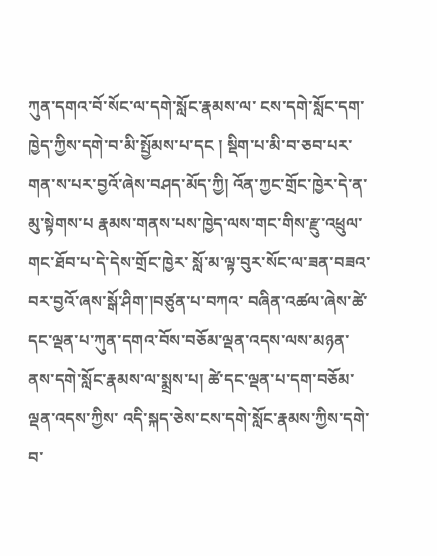ཀུན་དགའ་བོ་སོང་ལ་དགེ་སློང་རྣམས་ལ་ ངས་དགེ་སློང་དག་ཁྱེད་ཀྱིས་དགེ་བ་མི་སྤྱོམས་པ་དང ། སྡིག་པ་མི་བ་ཅབ་པར་ གན་ས་པར་བྱའོ་ཞེས་བཤད་མོད་ཀྱི། འོན་ཀྱང་གྲོང་ཁྱེར་དེ་ན་མུ་སྟེགས་པ རྣམས་གནས་པས་ཁྱེད་ལས་གང་གིས་རྫུ་འཕྲུལ་གང་ཐོབ་པ་དེ་དེས་གྲོང་ཁྱེར་ སློ་མ་ལྟ་བུར་སོང་ལ་ཟན་བཟའ་བར་བྱའོ་ཞས་སྒོ་ཤིག་།བཙུན་པ་བཀའ་ བཞིན་འཚལ་ཞེས་ཚེ་དང་ལྡན་པ་ཀུན་དགའ་བོས་བཅོམ་ལྡན་འདས་ལས་མཉན་ ནས་དགེ་སློང་རྣམས་ལ་སྨྲས་པ། ཚེ་དང་ལྡན་པ་དག་བཅོམ་ལྡན་འདས་ཀྱིས་ འདི་སྐད་ཅེས་ངས་དགེ་སློང་རྣམས་ཀྱིས་དགེ་བ་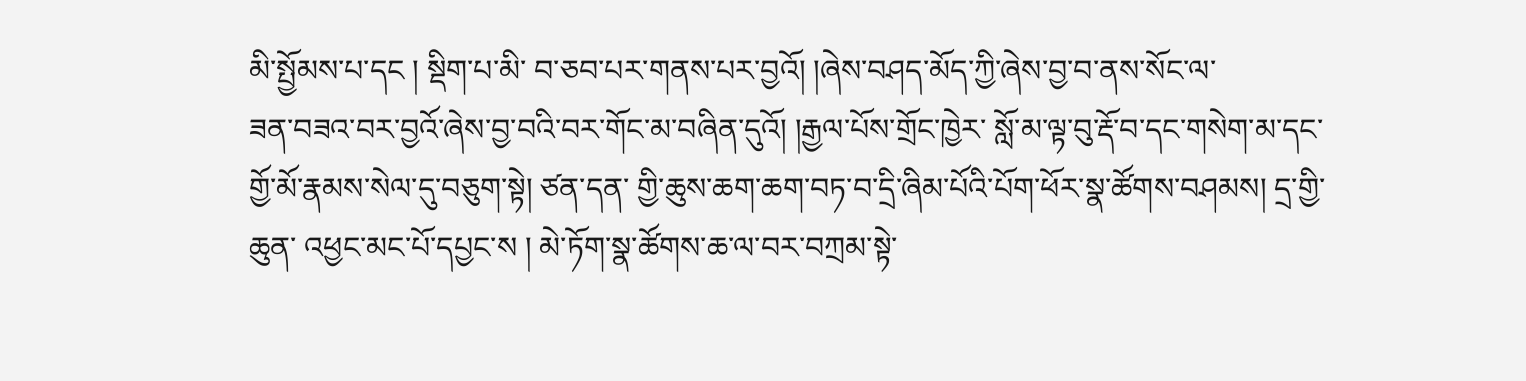མི་སྤྱོམས་པ་དང ། སྡིག་པ་མི་ བ་ཅབ་པར་གནས་པར་བྱའོ། །ཞེས་བཤད་མོད་ཀྱི་ཞེས་བྱ་བ་ནས་སོང་ལ་
ཟན་བཟའ་བར་བྱའོ་ཞེས་བྱ་བའི་བར་གོང་མ་བཞིན་དུའོ། །རྒྱལ་པོས་གྲོང་ཁྱེར་ སློ་མ་ལྟ་བུ་རྡོ་བ་དང་གསེག་མ་དང་གྱོ་མོ་རྣམས་སེལ་དུ་བཅུག་སྟེ། ཙན་དན་ གྱི་ཆུས་ཆག་ཆག་བཏ་བ་དྲི་ཞིམ་པོའི་པོག་ཕོར་སྣ་ཚོགས་བཤམས། དྲ་གྱི་ཆུན་ འཕྱང་མང་པོ་དཔྱང་ས ། མེ་ཏོག་སྣ་ཚོགས་ཆ་ལ་བར་བཀྲམ་སྟེ་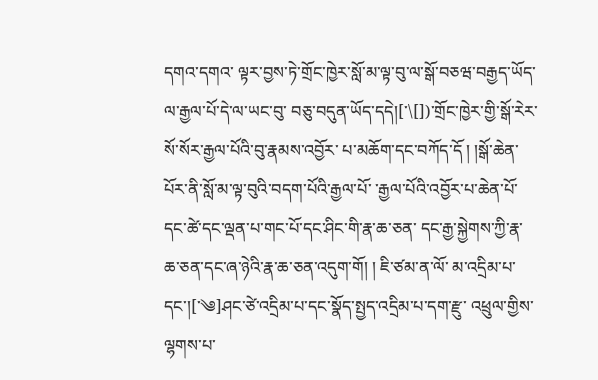དགའ་དགའ་ ལྟར་བྱས་ཏེ་གྲོང་ཁྱེར་སློ་མ་ལྟ་བུ་ལ་སྒོ་བཅཝ་བརྒྱད་ཡོད་ལ་རྒྱལ་པོ་དེ་ལ་ཡང་བུ་ བཅུ་བདུན་ཡོད་དདེ།[་\[])་གྲོང་ཁྱེར་གྱི་སྒོ་རེར་སོ་སོར་རྒྱལ་པོའི་བུ་རྣམས་འབྱོར་ པ་མཆོག་དང་བཀོད་དོ ། །སྒོ་ཆེན་པོར་ནི་སློ་མ་ལྟ་བུའི་བདག་པོའི་རྒྱལ་པོ་ ་རྒྱལ་པོའི་འབྱོར་པ་ཆེན་པོ་དང་ཚེ་དང་ལྡན་པ་གང་པོ་དང་ཤིང་གི་རྣ་ཆ་ཅན་ དང་རྒྱ་སྐྱེགས་ཀྱི་རྣ་ཆ་ཅན་དང་ཞ་ཉེའི་རྣ་ཆ་ཅན་འདུག་གོ། ། ཇི་ཙམ་ན་ལོ་ མ་འདྲིམ་པ་དང་།[་༄]ཤང་ཙེ་འདྲིམ་པ་དང་སྣོད་སྤྱད་འདྲིམ་པ་དག་རྫུ་ འཕྲུལ་གྱིས་ལྷགས་པ་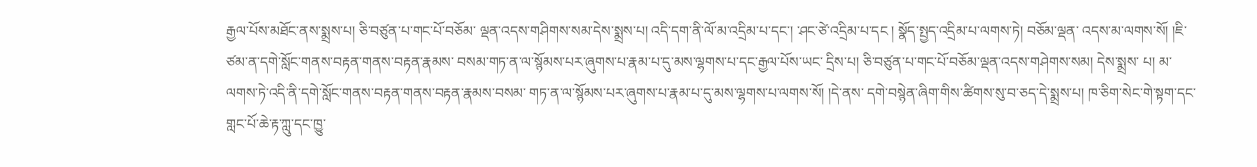རྒྱལ་པོས་མཐོང་ནས་སྨྲས་པ། ཅི་བཙུན་པ་གང་པོ་བཅོམ་ ལྡན་འདས་གཤིགས་སམ་དེས་སྨྲས་པ། འདི་དག་ནི་ལོ་མ་འདྲིམ་པ་དང་། ་ཤང་ཙེ་འདྲིམ་པ་དང ། སྣོད་སྤྱད་འདྲིམ་པ་ལགས་ཏེ། བཅོམ་ལྡན་ འདས་མ་ལགས་སོ། །ཇི་ཙམ་ན་དགེ་སློང་གནས་བརྟན་གནས་བརྟན་རྣམས་ བསམ་གཏ་ན་ལ་སྙོམས་པར་ཞུགས་པ་རྣམ་པ་དུ་མས་ལྷགས་པ་དང་རྒྱལ་པོས་ཡང་ དྲིས་པ། ཅི་བཙུན་པ་གང་པོ་བཅོམ་ལྡན་འདས་གཤེགས་སམ། དེས་སྨྲས་ པ། མ་ལགས་ཏེ་འདི་ནི་དགེ་སློང་གནས་བརྟན་གནས་བརྟན་རྣམས་བསམ་ གཏ་ན་ལ་སྙོམས་པར་ཞུགས་པ་རྣམ་པ་དུ་མས་ལྷགས་པ་ལགས་སོ། །དེ་ནས་ དགེ་བསྙེན་ཞིག་གིས་ཚིགས་སུ་བ་ཅད་དེ་སྨྲས་པ། ཁ་ཅིག་སེང་གེ་སྟག་དང་ གླང་པོ་ཆེ་རྟ་ཀླུ་དང་ཁྱུ་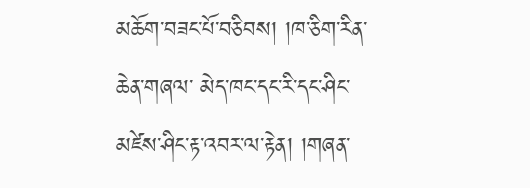མཆོག་བཟང་པོ་བཅིབས། །ཁ་ཅིག་རིན་ཆེན་གཞལ་ མེད་ཁང་དང་རི་དང་ཤིང་མཛེས་ཤིང་རྟ་འབར་ལ་རྟེན། །གཞན་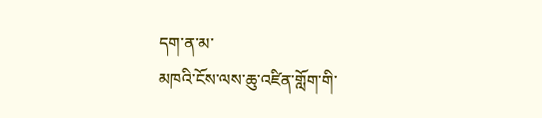དག་ན་མ་
མཁའི་ངོས་ལས་ཆུ་འཛིན་གློག་གི་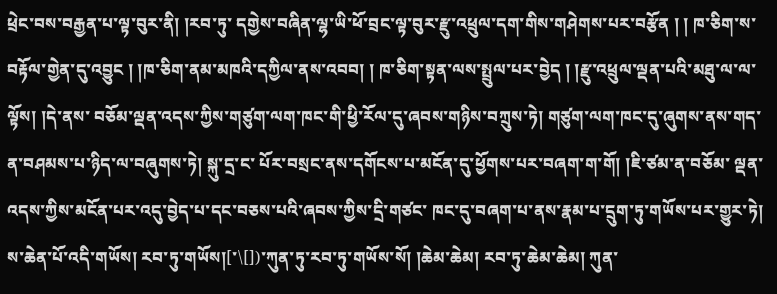ཕྲེང་བས་བརྒྱན་པ་ལྟ་བུར་ནི། །རབ་ཏུ་ དགྱེས་བཞིན་ལྷ་ཡི་ཕོ་བྲང་ལྟ་བུར་རྫུ་འཕྲུལ་དག་གིས་གཤེགས་པར་བརྩོན ། ། ཁ་ཅིག་ས་བརྟོལ་གྱེན་དུ་འབྱུང ། །ཁ་ཅིག་ནམ་མཁའི་དཀྱིལ་ནས་འབབ། ། ཁ་ཅིག་སྟན་ལས་སྤྲུལ་པར་བྱེད ། །རྫུ་འཕྲུལ་ལྡན་པའི་མཐུ་ལ་ལ་ལྟོས། །དེ་ནས་ བཅོམ་ལྡན་འདས་ཀྱིས་གཙུག་ལག་ཁང་གི་ཕྱི་རོལ་དུ་ཞབས་གཉིས་བཀྲུས་ཏེ། གཙུག་ལག་ཁང་དུ་ཞུགས་ནས་གད་ན་བཤམས་པ་ཉིད་ལ་བཞུགས་ཏེ། སྐུ་དྲ་ང་ པོར་བསྲང་ནས་དགོངས་པ་མངོན་དུ་ཕྱོགས་པར་བཞག་ག་གོ། །ཇི་ཙམ་ན་བཅོམ་ ལྡན་འདས་ཀྱིས་མངོན་པར་འདུ་བྱེད་པ་དང་བཅས་པའི་ཞབས་ཀྱིས་དྲི་གཙང་ ཁང་དུ་བཞག་པ་ནས་རྣམ་པ་དྲུག་ཏུ་གཡོས་པར་གྱུར་ཏེ། ས་ཆེན་པོ་འདི་གཡོས། རབ་ཏུ་གཡོས།[་\[])་ཀུན་ཏུ་རབ་ཏུ་གཡོས་སོ། །ཆེམ་ཆེམ། རབ་ཏུ་ཆེམ་ཆེམ། ཀུན་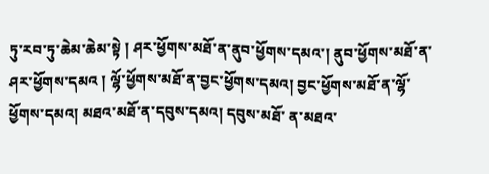ཏུ་རབ་ཏུ་ཆེམ་ཆེམ་སྟེ ། ཤར་ཕྱོགས་མཐོ་ན་ནུབ་ཕྱོགས་དམའ་། ནུབ་ཕྱོགས་མཐོ་ན་ཤར་ཕྱོགས་དམའ ། ལྷོ་ཕྱོགས་མཐོ་ན་བྱང་ཕྱོགས་དམའ། བྱང་ཕྱོགས་མཐོ་ན་ལྷོ་ཕྱོགས་དམའ། མཐའ་མཐོ་ན་དབུས་དམའ། དབུས་མཐོ་ ན་མཐའ་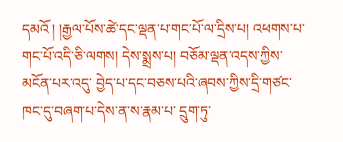དམའོ ། །རྒྱལ་པོས་ཚེ་དང་ལྡན་པ་གང་པོ་ལ་དྲིས་པ། འཕགས་པ་ གང་པོ་འདི་ཅི་ལགས། དེས་སྨྲས་པ། བཅོམ་ལྡན་འདས་ཀྱིས་མངོན་པར་འདུ་ བྱེད་པ་དང་བཅས་པའི་ཞབས་ཀྱིས་དྲི་གཙང་ཁང་དུ་བཞག་པ་དེས་ན་ས་རྣམ་པ་ དྲུག་ཏུ་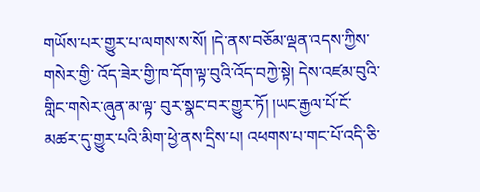གཡོས་པར་གྱུར་པ་ལགས་ས་སོ། །དེ་ནས་བཅོམ་ལྡན་འདས་ཀྱིས་གསེར་གྱི་ འོད་ཟེར་གྱི་ཁ་དོག་ལྟ་བུའི་འོད་བཀྱེ་སྟེ། དེས་འཛམ་བུའི་གླིང་གསེར་ཞུན་མ་ལྟ་ བུར་སྣང་བར་གྱུར་ཏོ། །ཡང་རྒྱལ་པོ་ངོ་མཚར་དུ་གྱུར་པའི་མིག་ཕྱེ་ནས་དྲིས་པ། འཕགས་པ་གང་པོ་འདི་ཅི་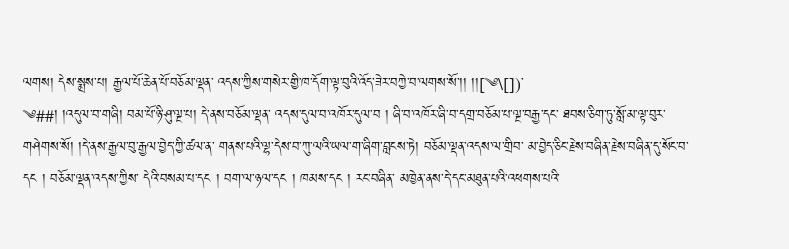ལགས། དེས་སྨྲས་པ། རྒྱལ་པོ་ཆེན་པོ་བཅོམ་ལྡན་ འདས་ཀྱིས་གསེར་གྱི་ཁ་དོག་ལྟ་བུའི་འོད་ཟེར་བཀྱེ་བ་ལགས་སོ་།། །།[༄\[])་
༄##། །འདུལ་བ་གཞི། བམ་པོ་ཉི་ཤུ་ལྔ་པ། དེ་ནས་བཅོམ་ལྡན་ འདས་དུལ་བ་འཁོར་དུལ་བ ། ཞི་བ་འཁོར་ཞི་བ་དགྲ་བཅོམ་པ་ལྔ་བརྒྱ་དང་ ཐབས་ཅིག་ཏུ་སློ་མ་ལྟ་བུར་གཤེགས་སོ། །དེ་ནས་རྒྱལ་བུ་རྒྱལ་བྱེད་ཀྱི་ཚལ་ན་ གནས་པའི་ལྷ་དེས་བ་ཀུ་ལའི་ཡལ་ག་ཞིག་བླངས་ཏེ། བཅོམ་ལྡན་འདས་ལ་གྲིབ་ མ་བྱེད་ཅིང་རྗེས་བཞིན་རྗེས་བཞིན་དུ་སོང་བ་དང ། བཅོམ་ལྡན་འདས་ཀྱིས་ དེའི་བསམ་པ་དང ། བག་ལ་ཉལ་དང ། ཁམས་དང ། རང་བཞིན་ མཁྱེན་ནས་དེ་དང་མཐུན་པའི་འཕགས་པའི་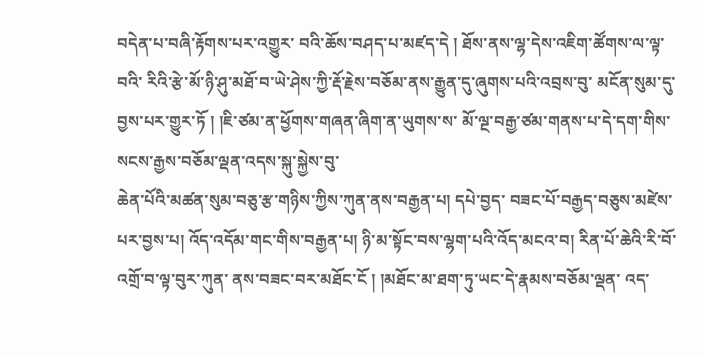བདེན་པ་བཞི་རྟོགས་པར་འགྱུར་ བའི་ཆོས་བཤད་པ་མཛད་དེ ། ཐོས་ནས་ལྷ་དེས་འཇིག་ཚོགས་ལ་ལྟ་བའི་ རིའི་རྩེ་མོ་ཉི་ཤུ་མཐོ་བ་ཡེ་ཤེས་ཀྱི་རྡོ་རྗེས་བཅོམ་ནས་རྒྱུན་དུ་ཞུགས་པའི་འབྲས་བུ་ མངོན་སུམ་དུ་བྱས་པར་གྱུར་ཏོ ། །ཇི་ཙམ་ན་ཕྱོགས་གཞན་ཞིག་ན་ཡུགས་ས་ མོ་ལྔ་བརྒྱ་ཙམ་གནས་པ་དེ་དག་གིས་སངས་རྒྱས་བཅོམ་ལྡན་འདས་སྐུ་སྐྱེས་བུ་
ཆེན་པོའི་མཚན་སུམ་བཅུ་རྩ་གཉིས་ཀྱིས་ཀུན་ནས་བརྒྱན་པ། དཔེ་བྱད་ བཟང་པོ་བརྒྱད་བཅུས་མཛེས་པར་བྱས་པ། འོད་འདོམ་གང་གིས་བརྒྱན་པ། ཉི་མ་སྟོང་བས་ལྷག་པའི་འོད་མངའ་བ། རིན་པོ་ཆེའི་རི་བོ་འགྲོ་བ་ལྟ་བུར་ཀུན་ ནས་བཟང་བར་མཐོང་ངོ ། །མཐོང་མ་ཐག་ཏུ་ཡང་དེ་རྣམས་བཅོམ་ལྡན་ འད་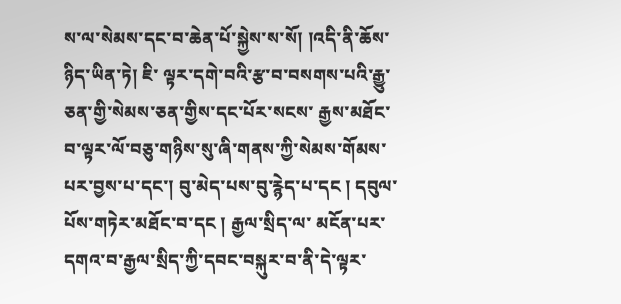ས་ལ་སེམས་དང་བ་ཆེན་པོ་སྐྱེས་ས་སོ། །འདི་ནི་ཆོས་ཉིད་ཡིན་ཏེ། ཇི་ ལྟར་དགེ་བའི་རྩ་བ་བསགས་པའི་རྒྱུ་ཅན་གྱི་སེམས་ཅན་གྱིས་དང་པོར་སངས་ རྒྱས་མཐོང་བ་ལྟར་ལོ་བཅུ་གཉིས་སུ་ཞི་གནས་ཀྱི་སེམས་གོམས་པར་བྱས་པ་དང་། བུ་མེད་པས་བུ་རྙེད་པ་དང ། དབུལ་པོས་གཏེར་མཐོང་བ་དང ། རྒྱལ་སྲིད་ལ་ མངོན་པར་དགའ་བ་རྒྱལ་སྲིད་ཀྱི་དབང་བསྐུར་བ་ནི་དེ་ལྟར་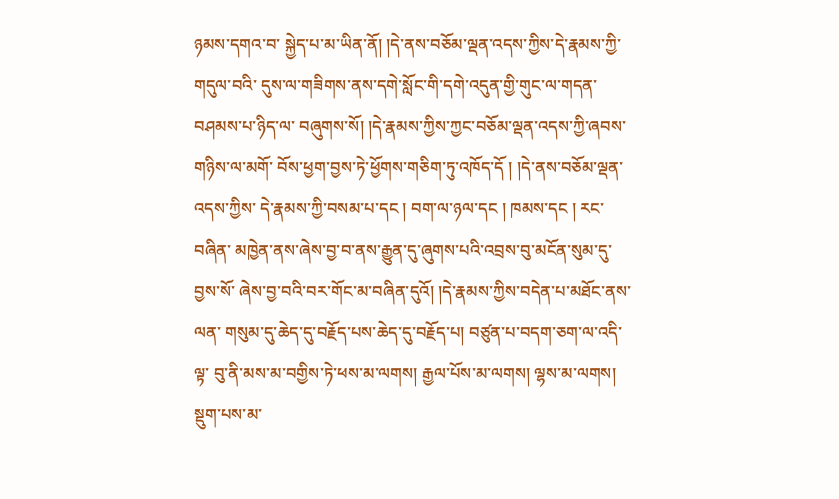ཉམས་དགའ་བ་ སྐྱེད་པ་མ་ཡིན་ནོ། །དེ་ནས་བཅོམ་ལྡན་འདས་ཀྱིས་དེ་རྣམས་ཀྱི་གདུལ་བའི་ དུས་ལ་གཟིགས་ནས་དགེ་སློང་གི་དགེ་འདུན་གྱི་གུང་ལ་གདན་བཤམས་པ་ཉིད་ལ་ བཞུགས་སོ། །དེ་རྣམས་ཀྱིས་ཀྱང་བཅོམ་ལྡན་འདས་ཀྱི་ཞབས་གཉིས་ལ་མགོ་ བོས་ཕྱག་བྱས་ཏེ་ཕྱོགས་གཅིག་ཏུ་འཁོད་དོ ། །དེ་ནས་བཅོམ་ལྡན་འདས་ཀྱིས་ དེ་རྣམས་ཀྱི་བསམ་པ་དང ། བག་ལ་ཉལ་དང ། ཁམས་དང ། རང་བཞིན་ མཁྱེན་ནས་ཞེས་བྱ་བ་ནས་རྒྱུན་དུ་ཞུགས་པའི་འབྲས་བུ་མངོན་སུམ་དུ་བྱས་སོ་ ཞེས་བྱ་བའི་བར་གོང་མ་བཞིན་དུའོ། །དེ་རྣམས་ཀྱིས་བདེན་པ་མཐོང་ནས་ལན་ གསུམ་དུ་ཆེད་དུ་བརྗོད་པས་ཆེད་དུ་བརྗོད་པ། བཙུན་པ་བདག་ཅག་ལ་འདི་ལྟ་ བུ་ནི་མས་མ་བགྱིས་ཏེ་ཕས་མ་ལགས། རྒྱལ་པོས་མ་ལགས། ལྷས་མ་ལགས། སྡུག་པས་མ་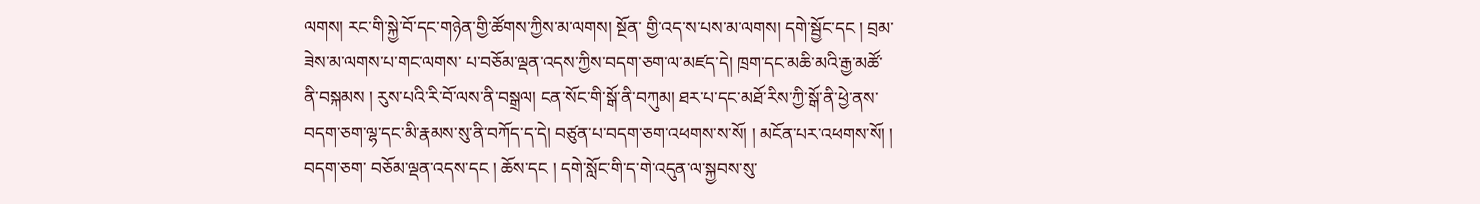ལགས། རང་གི་སྐྱེ་བོ་དང་གཉེན་གྱི་ཚོགས་ཀྱིས་མ་ལགས། སྔོན་ གྱི་འད་ས་པས་མ་ལགས། དགེ་སྦྱོང་དང ། བྲམ་ཟེས་མ་ལགས་པ་གང་ལགས་ པ་བཅོམ་ལྡན་འདས་ཀྱིས་བདག་ཅག་ལ་མཛད་དེ། ཁྲག་དང་མཆི་མའི་རྒྱ་མཚོ་
ནི་བསྐམས ། རུས་པའི་རི་བོ་ལས་ནི་བསྒྲལ། ངན་སོང་གི་སྒོ་ནི་བཀུམ། ཐར་པ་དང་མཐོ་རིས་ཀྱི་སྒོ་ནི་ཕྱེ་ནས་བདག་ཅག་ལྷ་དང་མི་རྣམས་སུ་ནི་བཀོད་ད་དེ། བཙུན་པ་བདག་ཅག་འཕགས་ས་སོ། ། མངོན་པར་འཕགས་སོ། ། བདག་ཅག་ བཅོམ་ལྡན་འདས་དང ། ཆོས་དང ། དགེ་སློང་གི་ད་གེ་འདུན་ལ་སྐྱབས་སུ་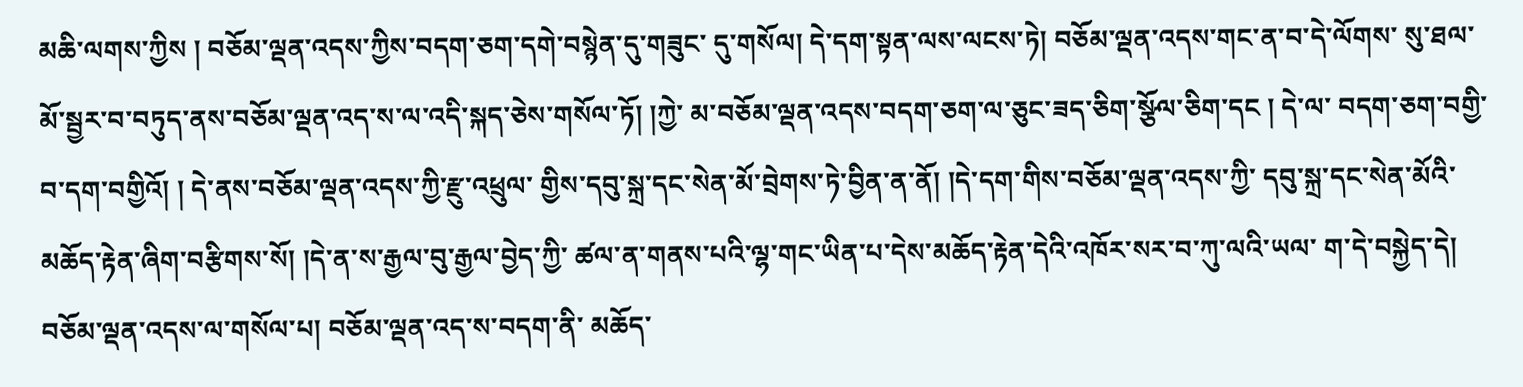མཆི་ལགས་ཀྱིས ། བཅོམ་ལྡན་འདས་ཀྱིས་བདག་ཅག་དགེ་བསྙེན་དུ་གཟུང་ དུ་གསོལ། དེ་དག་སྟན་ལས་ལངས་ཏེ། བཅོམ་ལྡན་འདས་གང་ན་བ་དེ་ལོགས་ སུ་ཐལ་མོ་སྦྱར་བ་བཏུད་ནས་བཅོམ་ལྡན་འད་ས་ལ་འདི་སྐད་ཅེས་གསོལ་ཏོ། །ཀྱེ་ མ་བཅོམ་ལྡན་འདས་བདག་ཅག་ལ་ཅུང་ཟད་ཅིག་སྩོལ་ཅིག་དང ། དེ་ལ་ བདག་ཅག་བགྱི་བ་དག་བགྱིའོ། ། དེ་ནས་བཅོམ་ལྡན་འདས་ཀྱི་རྫུ་འཕྲུལ་ གྱིས་དབུ་སྐྲ་དང་སེན་མོ་བྲེགས་ཏེ་བྱིན་ན་ནོ། །དེ་དག་གིས་བཅོམ་ལྡན་འདས་ཀྱི་ དབུ་སྐྲ་དང་སེན་མོའི་མཆོད་རྟེན་ཞིག་བརྩིགས་སོ། །དེ་ན་ས་རྒྱལ་བུ་རྒྱལ་བྱེད་ཀྱི་ ཚལ་ན་གནས་པའི་ལྷ་གང་ཡིན་པ་དེས་མཆོད་རྟེན་དེའི་འཁོར་སར་བ་ཀུ་ལའི་ཡལ་ ག་དེ་བསྐྱེད་དེ། བཅོམ་ལྡན་འདས་ལ་གསོལ་པ། བཅོམ་ལྡན་འད་ས་བདག་ནི་ མཆོད་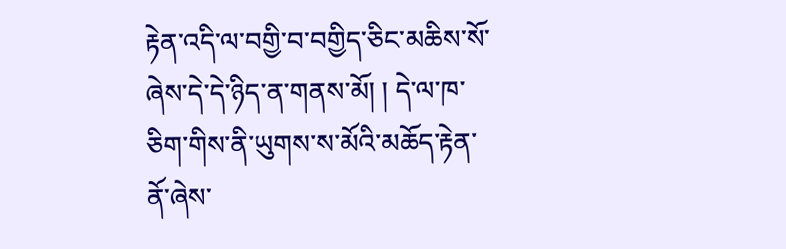རྟེན་འདི་ལ་བགྱི་བ་བགྱིད་ཅིང་མཆིས་སོ་ཞེས་དེ་དེ་ཉིད་ན་གནས་མོ། ། དེ་ལ་ཁ་ཅིག་གིས་ནི་ཡུགས་ས་མོའི་མཆོད་རྟེན་ནོ་ཞེས་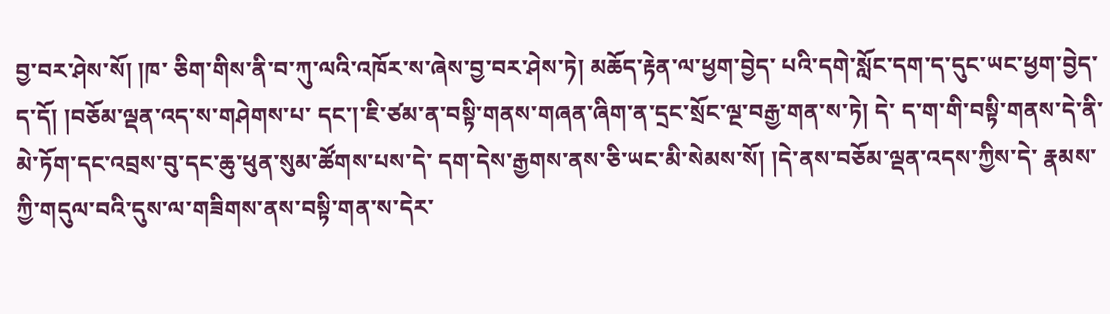བྱ་བར་ཤེས་སོ། །ཁ་ ཅིག་གིས་ནི་བ་ཀུ་ལའི་འཁོར་ས་ཞེས་བྱ་བར་ཤེས་ཏེ། མཆོད་རྟེན་ལ་ཕྱག་བྱེད་ པའི་དགེ་སློང་དག་ད་དུང་ཡང་ཕྱག་བྱེད་ད་དོ། །བཅོམ་ལྡན་འད་ས་གཤེགས་པ་ དང་།་ཇི་ཙམ་ན་བསྟི་གནས་གཞན་ཞིག་ན་དྲང་སྲོང་ལྔ་བརྒྱ་གན་ས་ཏེ། དེ་ ད་ག་གི་བསྟི་གནས་དེ་ནི་མེ་ཏོག་དང་འབྲས་བུ་དང་ཆུ་ཕུན་སུམ་ཚོགས་པས་དེ་ དག་དེས་རྒྱགས་ནས་ཅི་ཡང་མི་སེམས་སོ། །དེ་ནས་བཅོམ་ལྡན་འདས་ཀྱིས་དེ་ རྣམས་ཀྱི་གདུལ་བའི་དུས་ལ་གཟིགས་ནས་བསྟི་གན་ས་དེར་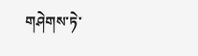གཤེགས་ཏེ་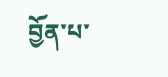བྱོན་པ་